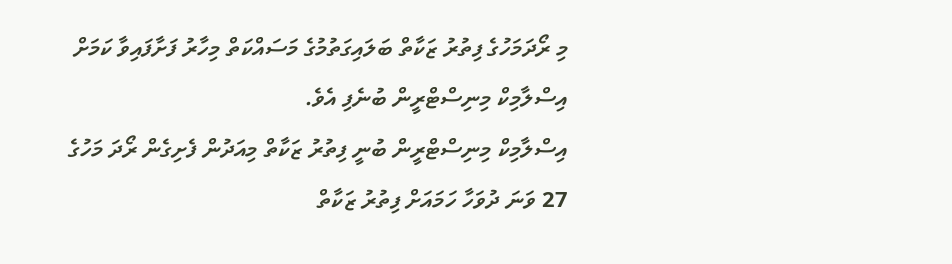މި ރޯދަމަހުގެ ފިތުރު ޒަކާތް ބަލައިގަތުމުގެ މަސައްކަތް މިހާރު ފަށާފައިވާ ކަމަށް އިސްލާމިކް މިނިސްޓްރީން ބުނެފި އެވެ.
އިސްލާމިކް މިނިސްޓްރީން ބުނީ ފިތުރު ޒަކާތް މިއަދުން ފެށިގެން ރޯދަ މަހުގެ 27 ވަނަ ދުވަހާ ހަމައަށް ފިތުރު ޒަކާތް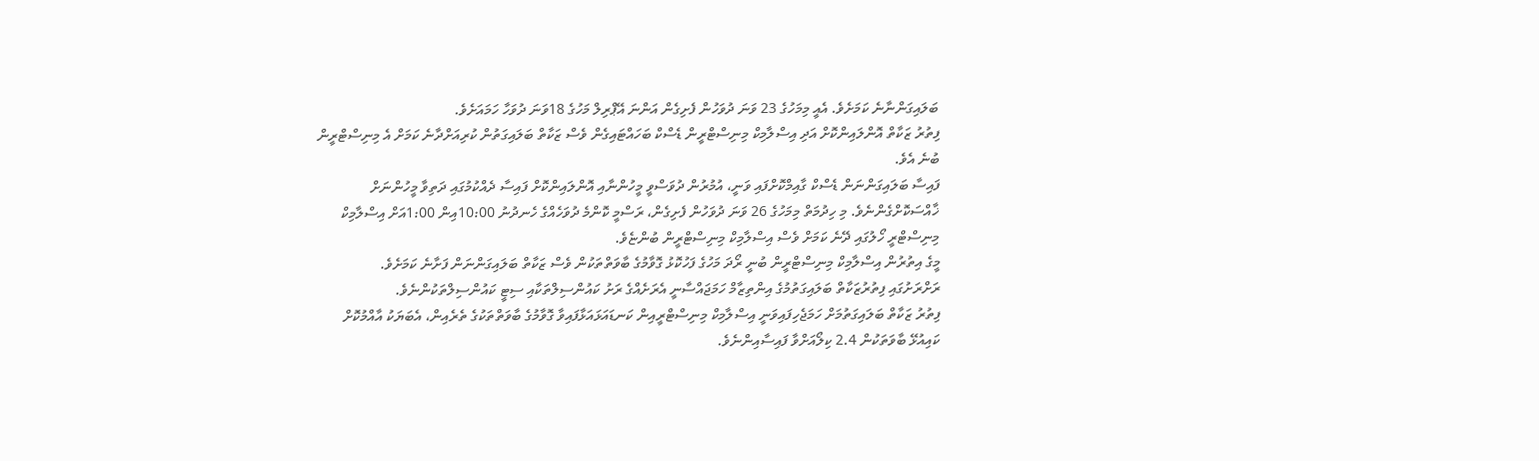ބަލައިގަންނާނެ ކަމަށެވެ. އެއީ މިމަހުގެ 23 ވަނަ ދުވަހުން ފެށިގެން އަންނަ އޭޕްރިލް މަހުގެ 18ވަނަ ދުވަހާ ހަމައަށެވެ.
ފިތުރު ޒަކާތް އޮންލައިންކޮށް އަދި އިސްލާމިކް މިނިސްޓްރީން ޑެސްކް ބަހައްޓައިގެން ވެސް ޒަކާތް ބަލައިގަތުން ކުރިއަށްދާނެ ކަމަށް އެ މިނިސްޓްރީން ބުނެ އެވެ.
ފައިސާ ބަލައިގަންނަން ޑެސްކް ގާއިމްކޮށްފައި ވަނީ، އުމުރުން ދުވަސްވީ މީހުންނާއި އޮންލައިންކޮށް ފައިސާ ދެއްކުމުގައި ދަތިވާ މީހުންނަށް ޚާއްސަކޮށްގެންނެވެ. މި ހިދުމަތް މިމަހުގެ 26 ވަނަ ދުވަހުން ފެށިގެން، ރަސްމީ ކޮންމެ ދުވަހެއްގެ ހެނދުނު 10:00އިން 1:00އަށް އިސްލާމިކް މިނިސްޓްރީ ހޯލުގައި ދޭނެ ކަމަށް ވެސް އިސްލާމިކް މިނިސްޓްރީން ބުންޏެވެ.
މީގެ އިތުރުން އިސްލާމިކް މިނިސްޓްރީން ބުނީ ރޯދަ މަހުގެ ފަހުކޮޅު ގޮވާމުގެ ބާވަތްތަކުން ވެސް ޒަކާތް ބަލައިގަންނަން ފަށާނެ ކަމަށެވެ.
ރަށްރަށުގައި ފިތުރުޒަކާތް ބަލައިގަތުމުގެ އިންތިޒާމް ހަމަޖައްސާނީ އެރަށެއްގެ ރަށު ކައުންސިލްތަކާއި ސިޓީ ކައުންސިލްތަކުންނެވެ.
ފިތުރު ޒަކާތް ބަލައިގަތުމަށް ހަމަޖެހިފައިވަނީ އިސްލާމިކް މިނިސްޓްރީއިން ކަނޑައަޅައަޅާފައިވާ ގޮވާމުގެ ބާވަތްތަކުގެ ތެރެއިން، އެބަޔަކު އާއްމުކޮށް ކައިއުޅޭ ބާވަތަކުން 2.4 ކިލޯއަށްވާ ފައިސާއިންނެވެ.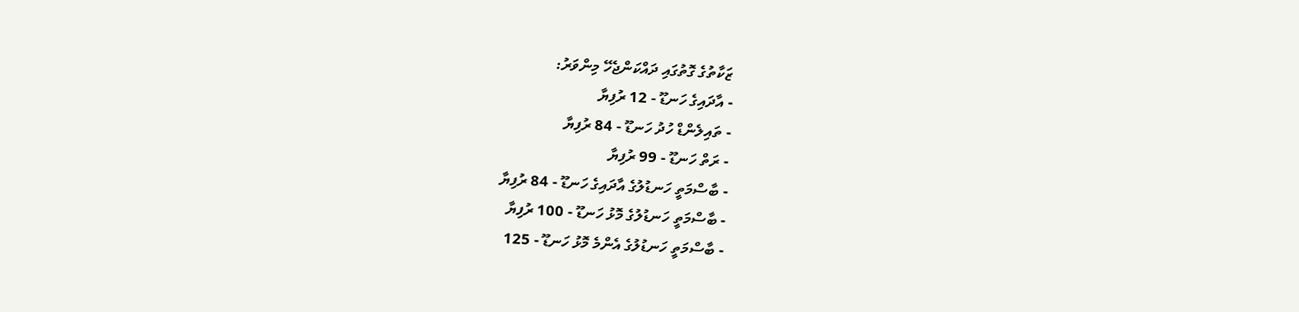ޒަކާތުގެ ގޮތުގައި ދައްކަންޖެހޭ މިންވަރު:
- އާދައިގެ ހަނޑޫ - 12 ރުފިޔާ
- ތައިލެންޑް ހުދު ހަނޑޫ - 84 ރުފިޔާ
- ރަތް ހަނޑޫ - 99 ރުފިޔާ
- ބާސްމަތީ ހަނޑުލުގެ އާދައިގެ ހަނޑޫ - 84 ރުފިޔާ
- ބާސްމަތީ ހަނޑުލުގެ މޮޅު ހަނޑޫ - 100 ރުފިޔާ
- ބާސްމަތީ ހަނޑުލުގެ އެންމެ މޮޅު ހަނޑޫ - 125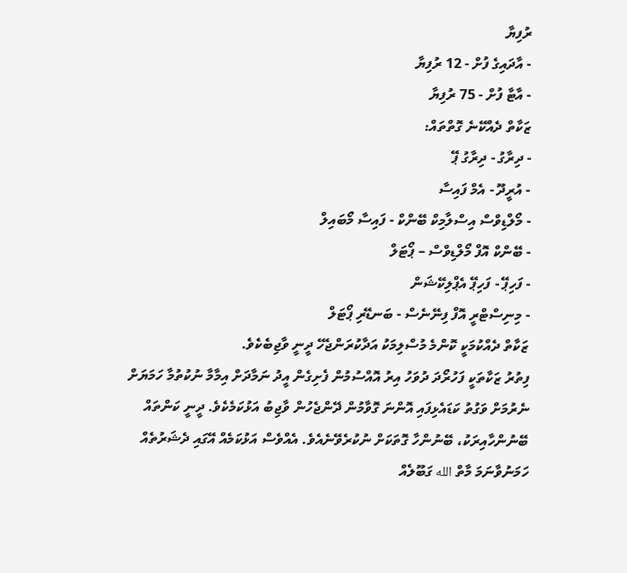ރުފިޔާ
- އާދައިގެ ފުށް - 12 ރުފިޔާ
- އާޓާ ފުށް - 75 ރުފިޔާ
ޒަކާތް ދެއްކޭނެ ގޮތްތައް:
- ދިރާގު - ދިރާގު ޕޭ
- އުރީދޫ - އެމް ފައިސާ
- މޯލްޑިވްސް އިސްލާމިކް ބޭންކް - ފައިސާ މޯބައިލް
- ބޭންކް އޮފް މޯލްޑިވްސް – ޕޯޓަލް
- ފަހިޕޭ - ފަހިޕޭ އެޕްލިކޭޝަން
- މިނިސްޓްރީ އޮފް ފިނޭނެސް - ބަނޑޭރި ޕޯޓަލް
ޒަކާތް ދެއްކުމަކީ ކޮންމެ މުސްލިމަކު އަދާކުރަންޖެހޭ ދީނީ ވާޖިބެކެވެ.
ފިތުރު ޒަކާތަކީ ފަހުރޯދަ ދުވަހު އިރު އޮއްސުމުން ފެށިގެން އީދު ނަމާދަށް އިމާމާ ނުކުތުމާ ހަމަޔަށް ނެރުމަށް ވަގުތު ކަޑައެޅިފައި އޮންނަ ގޮވާމުން ދޭންޖެހުން ވާޖިބު އަޅުކަމެކެވެ. ދީނީ ކަންތައް ބޭނުންހާއިރަކު، ބޭނުންހާ ގޮތަކަށް ނުކުރެވޭނެއެވެ. އެއްވެސް އަޅުކަމެއް އޭގައި ދެޝަރުތެއް ހަމަނުވާނަމަ މާތް الله ގަބޫލެއް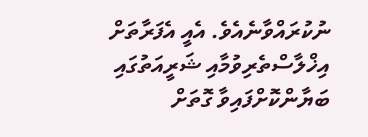ނުކުރައްވާނެއެވެ. އެއީ އެފަރާތަށް އިޚްލާސްތެރިވުމާއި ޝަރީއަތުގައި ބަޔާންކޮށްފައިވާ ގޮތަށް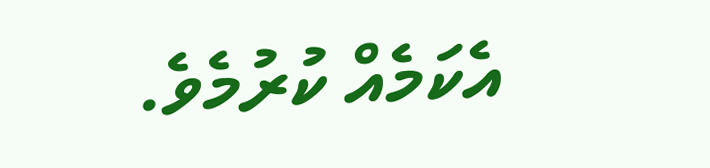އެކަމެއް ކުރުމެވެ.